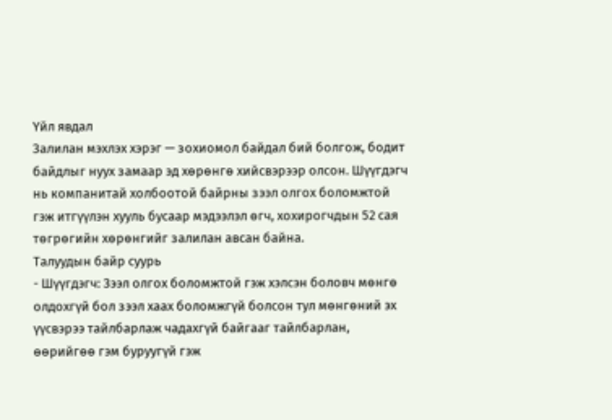Үйл явдал
Залилан мэхлэх хэрэг — зохиомол байдал бий болгож, бодит байдлыг нуух замаар эд хөрөнгө хийсвэрээр олсон. Шүүгдэгч нь компанитай холбоотой байрны зээл олгох боломжтой гэж итгүүлэн хууль бусаар мэдээлэл өгч, хохирогчдын 52 сая төгрөгийн хөрөнгийг залилан авсан байна.
Талуудын байр суурь
- Шүүгдэгч: Зээл олгох боломжтой гэж хэлсэн боловч мөнгө олдохгүй бол зээл хаах боломжгүй болсон тул мөнгөний эх үүсвэрээ тайлбарлаж чадахгүй байгааг тайлбарлан, өөрийгөө гэм буруугүй гэж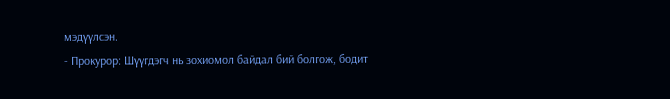мэдүүлсэн.
- Прокурор: Шүүгдэгч нь зохиомол байдал бий болгож, бодит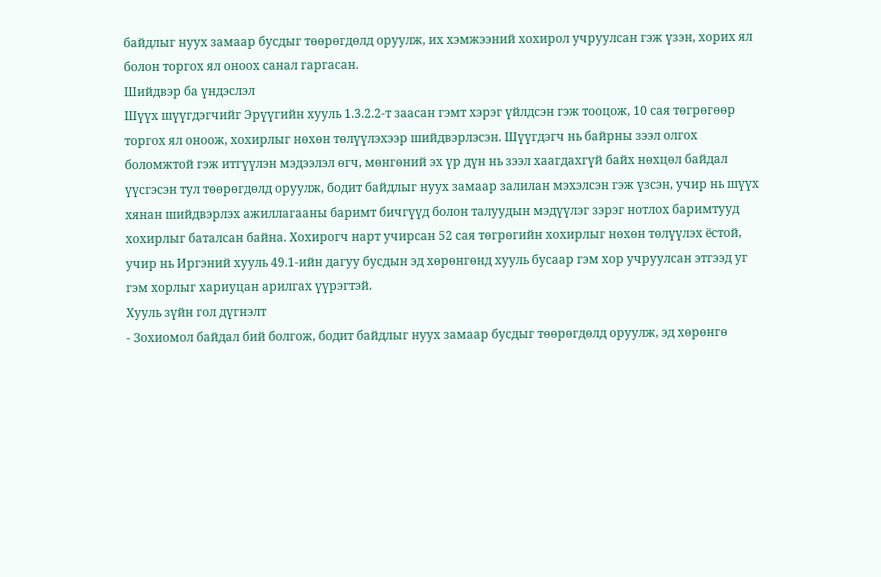байдлыг нуух замаар бусдыг төөрөгдөлд оруулж, их хэмжээний хохирол учруулсан гэж үзэн, хорих ял болон торгох ял оноох санал гаргасан.
Шийдвэр ба үндэслэл
Шүүх шүүгдэгчийг Эрүүгийн хууль 1.3.2.2-т заасан гэмт хэрэг үйлдсэн гэж тооцож, 10 сая төгрөгөөр торгох ял оноож, хохирлыг нөхөн төлүүлэхээр шийдвэрлэсэн. Шүүгдэгч нь байрны зээл олгох боломжтой гэж итгүүлэн мэдээлэл өгч, мөнгөний эх үр дүн нь зээл хаагдахгүй байх нөхцөл байдал үүсгэсэн тул төөрөгдөлд оруулж, бодит байдлыг нуух замаар залилан мэхэлсэн гэж үзсэн, учир нь шүүх хянан шийдвэрлэх ажиллагааны баримт бичгүүд болон талуудын мэдүүлэг зэрэг нотлох баримтууд хохирлыг баталсан байна. Хохирогч нарт учирсан 52 сая төгрөгийн хохирлыг нөхөн төлүүлэх ёстой, учир нь Иргэний хууль 49.1-ийн дагуу бусдын эд хөрөнгөнд хууль бусаар гэм хор учруулсан этгээд уг гэм хорлыг хариуцан арилгах үүрэгтэй.
Хууль зүйн гол дүгнэлт
- Зохиомол байдал бий болгож, бодит байдлыг нуух замаар бусдыг төөрөгдөлд оруулж, эд хөрөнгө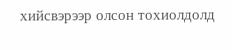хийсвэрээр олсон тохиолдолд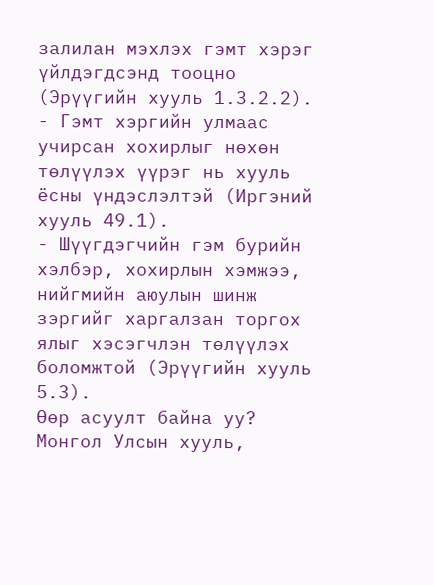залилан мэхлэх гэмт хэрэг үйлдэгдсэнд тооцно (Эрүүгийн хууль 1.3.2.2).
- Гэмт хэргийн улмаас учирсан хохирлыг нөхөн төлүүлэх үүрэг нь хууль ёсны үндэслэлтэй (Иргэний хууль 49.1).
- Шүүгдэгчийн гэм бурийн хэлбэр, хохирлын хэмжээ, нийгмийн аюулын шинж зэргийг харгалзан торгох ялыг хэсэгчлэн төлүүлэх боломжтой (Эрүүгийн хууль 5.3).
Өөр асуулт байна уу?
Монгол Улсын хууль,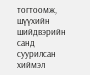тогтоомж, шүүхийн шийдвэрийн санд суурилсан хиймэл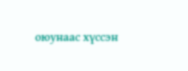оюунаас хүссэн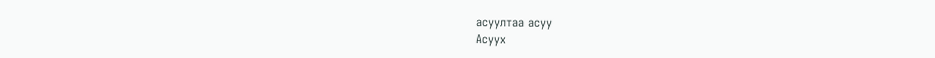асуултаа асуу
Асуух